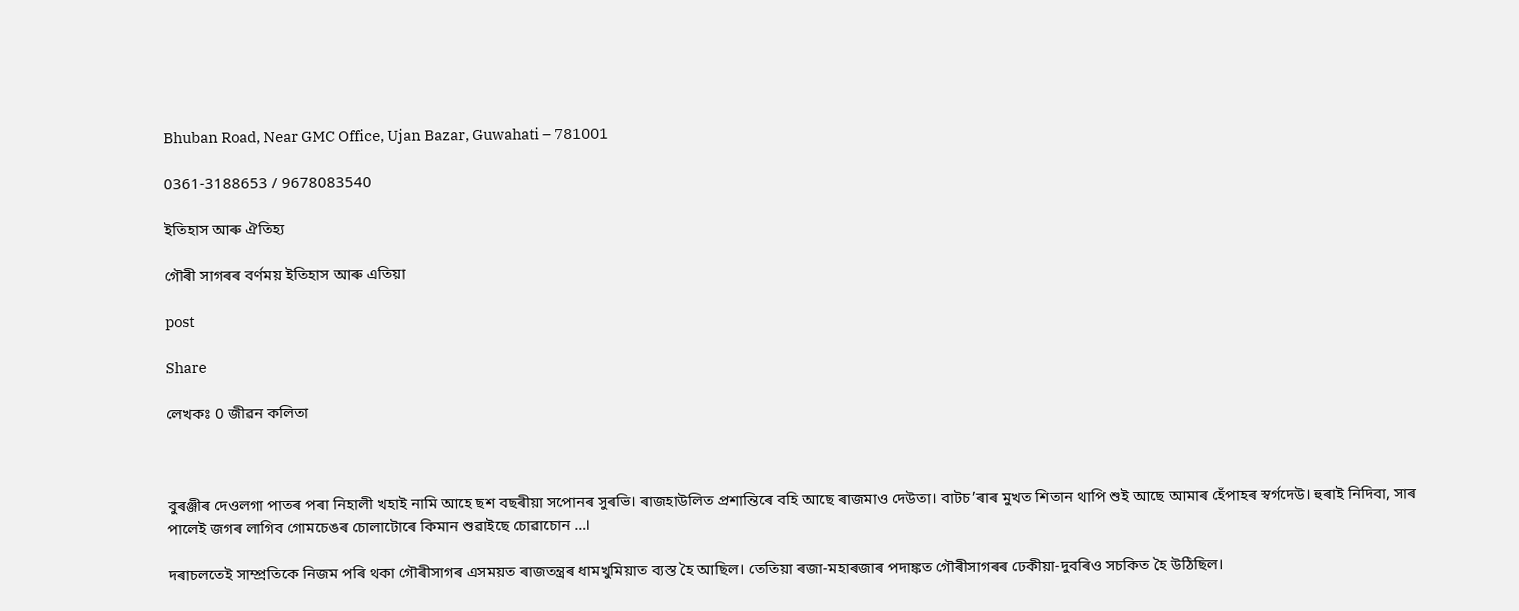Bhuban Road, Near GMC Office, Ujan Bazar, Guwahati – 781001

0361-3188653 / 9678083540

ইতিহাস আৰু ঐতিহ্য

গৌৰী সাগৰৰ বৰ্ণময় ইতিহাস আৰু এতিয়া

post

Share

লেখকঃ 0 জীৱন কলিতা



বুৰঞ্জীৰ দেওলগা পাতৰ পৰা নিহালী খহাই নামি আহে ছশ বছৰীয়া সপোনৰ সুৰভি। ৰাজহাউলিত প্ৰশান্তিৰে বহি আছে ৰাজমাও দেউতা। বাটচ’ৰাৰ মুখত শিতান থাপি শুই আছে আমাৰ হেঁপাহৰ স্বৰ্গদেউ। হুৰাই নিদিবা, সাৰ পালেই জগৰ লাগিব গোমচেঙৰ চোলাটোৰে কিমান শুৱাইছে চোৱাচোন …।

দৰাচলতেই সাম্প্ৰতিকে নিজম পৰি থকা গৌৰীসাগৰ এসময়ত ৰাজতন্ত্ৰৰ ধামখুমিয়াত ব্যস্ত হৈ আছিল। তেতিয়া ৰজা-মহাৰজাৰ পদাঙ্কত গৌৰীসাগৰৰ ঢেকীয়া-দুবৰিও সচকিত হৈ উঠিছিল।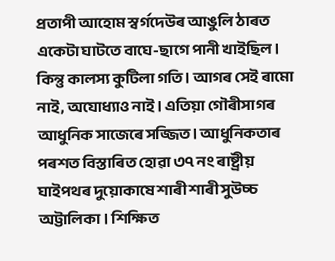প্ৰতাপী আহোম স্বৰ্গদেউৰ আঙুলি ঠাৰত একেটা ঘাটতে বাঘে-ছাগে পানী খাইছিল। কিন্তু কালস্য কুটিলা গতি। আগৰ সেই ৰামো নাই, অযোধ্যাও নাই। এতিয়া গৌৰীসাগৰ আধুনিক সাজেৰে সজ্জিত। আধুনিকতাৰ পৰশত বিস্তাৰিত হোৱা ৩৭ নং ৰাষ্ট্ৰীয় ঘাইপথৰ দুয়োকাষে শাৰী শাৰী সুউচ্চ অট্টালিকা। শিক্ষিত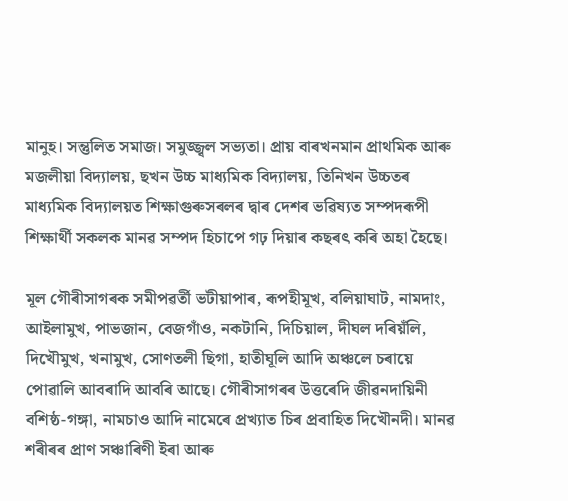মানুহ। সন্তুলিত সমাজ। সমুজ্জ্বল সভ্যতা। প্ৰায় বাৰখনমান প্ৰাথমিক আৰু মজলীয়া বিদ্যালয়, ছখন উচ্চ মাধ্যমিক বিদ্যালয়, তিনিখন উচ্চতৰ মাধ্যমিক বিদ্যালয়ত শিক্ষাগুৰুসৰলৰ দ্বাৰ দেশৰ ভৱিষ্যত সম্পদৰূপী শিক্ষাৰ্থী সকলক মানৱ সম্পদ হিচাপে গঢ় দিয়াৰ কছৰৎ কৰি অহা হৈছে।

মূল গৌৰীসাগৰক সমীপৱৰ্তী ভটীয়াপাৰ, ৰূপহীমূখ, বলিয়াঘাট, নামদাং, আইলামুখ, পাভজান, বেজগাঁও, নকটানি, দিচিয়াল, দীঘল দৰিয়ঁলি, দিখৌমুখ, খনামুখ, সোণতলী ছিগা, হাতীঘূলি আদি অঞ্চলে চৰায়ে পোৱালি আবৰাদি আবৰি আছে। গৌৰীসাগৰৰ উত্তৰেদি জীৱনদায়িনী বশিষ্ঠ-গঙ্গা, নামচাও আদি নামেৰে প্ৰখ্যাত চিৰ প্ৰবাহিত দিখৌনদী। মানৱ শৰীৰৰ প্ৰাণ সঞ্চাৰিণী ইৰা আৰু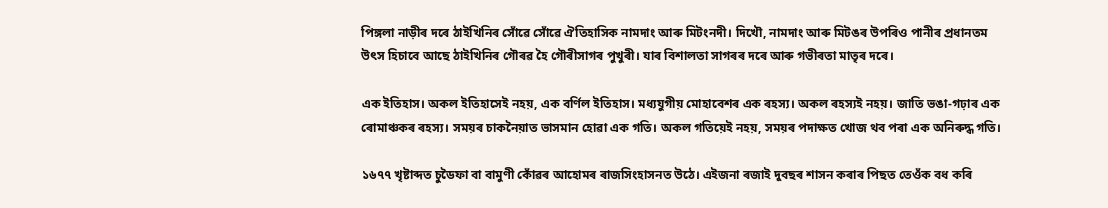পিঙ্গলা নাড়ীৰ দৰে ঠাইখিনিৰ সোঁৱে সোঁৱে ঐতিহাসিক নামদাং আৰু মিটংনদী। দিখৌ, নামদাং আৰু মিটঙৰ উপৰিও পানীৰ প্ৰধানতম উৎস হিচাবে আছে ঠাইখিনিৰ গৌৰৱ হৈ গৌৰীসাগৰ পুখুৰী। যাৰ বিশালতা সাগৰৰ দৰে আৰু গভীৰতা মাতৃৰ দৰে।

এক ইতিহাস। অকল ইতিহাসেই নহয়, এক বৰ্ণিল ইতিহাস। মধ্যযুগীয় মোহাবেশৰ এক ৰহস্য। অকল ৰহস্যই নহয়। জাতি ভঙা-গঢ়াৰ এক ৰোমাঞ্চকৰ ৰহস্য। সময়ৰ চাকনৈয়াত ভাসমান হোৱা এক গতি। অকল গতিয়েই নহয়, সময়ৰ পদাক্ষত খোজ থব পৰা এক অনিৰুদ্ধ গতি।

১৬৭৭ খৃষ্টাব্দত চুডৈফা বা বামুণী কোঁৱৰ আহোমৰ ৰাজসিংহাসনত উঠে। এইজনা ৰজাই দুবছৰ শাসন কৰাৰ পিছত তেওঁক বধ কৰি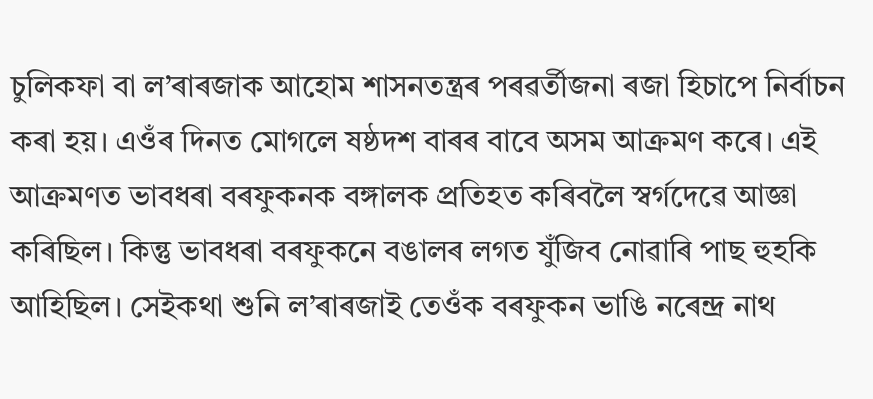চুলিকফা বা ল’ৰাৰজাক আহোম শাসনতন্ত্ৰৰ পৰৱৰ্তীজনা ৰজা হিচাপে নিৰ্বাচন কৰা হয়। এওঁৰ দিনত মোগলে ষষ্ঠদশ বাৰৰ বাবে অসম আক্ৰমণ কৰে। এই আক্ৰমণত ভাবধৰা বৰফুকনক বঙ্গালক প্ৰতিহত কৰিবলৈ স্বৰ্গদেৱে আজ্ঞা কৰিছিল। কিন্তু ভাবধৰা বৰফুকনে বঙালৰ লগত যুঁজিব নোৱাৰি পাছ হুহকি আহিছিল। সেইকথা শুনি ল’ৰাৰজাই তেওঁক বৰফুকন ভাঙি নৰেন্দ্ৰ নাথ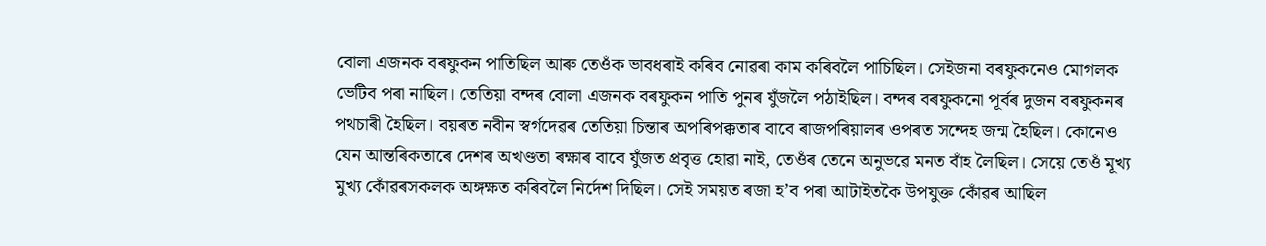বোলা এজনক বৰফুকন পাতিছিল আৰু তেওঁক ভাবধৰাই কৰিব নোৱৰা কাম কৰিবলৈ পাচিছিল। সেইজনা বৰফুকনেও মোগলক ভেটিব পৰা নাছিল। তেতিয়া বন্দৰ বোলা এজনক বৰফুকন পাতি পুনৰ যুঁজলৈ পঠাইছিল। বন্দৰ বৰফুকনো পূৰ্বৰ দুজন বৰফুকনৰ পথচাৰী হৈছিল। বয়ৰত নবীন স্বৰ্গদেৱৰ তেতিয়া চিন্তাৰ অপৰিপক্কতাৰ বাবে ৰাজপৰিয়ালৰ ওপৰত সন্দেহ জন্ম হৈছিল। কোনেও যেন আন্তৰিকতাৰে দেশৰ অখণ্ডতা ৰক্ষাৰ বাবে যুঁজত প্ৰবৃত্ত হোৱা নাই, তেওঁৰ তেনে অনুভৱে মনত বাঁহ লৈছিল। সেয়ে তেওঁ মূখ্য মুখ্য কোঁৱৰসকলক অঙ্গক্ষত কৰিবলৈ নিৰ্দেশ দিছিল। সেই সময়ত ৰজা হ’ব পৰা আটাইতকৈ উপযুক্ত কোঁৱৰ আছিল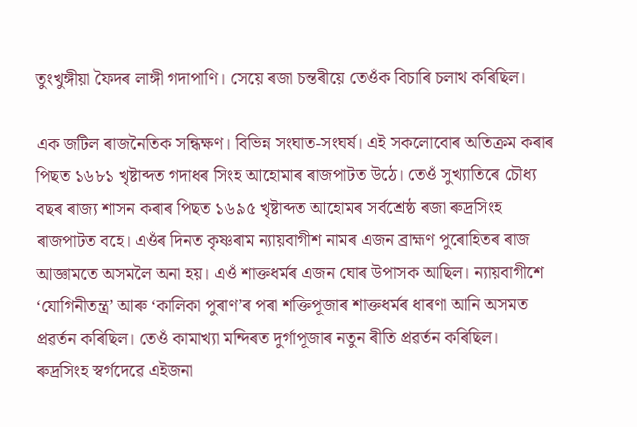তুংখুঙ্গীয়া ফৈদৰ লাঙ্গী গদাপাণি। সেয়ে ৰজা চন্তৰীয়ে তেওঁক বিচাৰি চলাথ কৰিছিল।

এক জটিল ৰাজনৈতিক সন্ধিক্ষণ। বিভিন্ন সংঘাত-সংঘৰ্ষ। এই সকলোবোৰ অতিক্ৰম কৰাৰ পিছত ১৬৮১ খৃষ্টাব্দত গদাধৰ সিংহ আহোমাৰ ৰাজপাটত উঠে। তেওঁ সুখ্যাতিৰে চৌধ্য বছৰ ৰাজ্য শাসন কৰাৰ পিছত ১৬৯৫ খৃষ্টাব্দত আহোমৰ সৰ্বশ্ৰেষ্ঠ ৰজা ৰুদ্ৰসিংহ ৰাজপাটত বহে। এওঁৰ দিনত কৃষ্ণৰাম ন্যায়বাগীশ নামৰ এজন ব্ৰাহ্মণ পুৰোহিতৰ ৰাজ আজ্ঞামতে অসমলৈ অনা হয়। এওঁ শাক্তধৰ্মৰ এজন ঘোৰ উপাসক আছিল। ন্যায়বাগীশে ‘যোগিনীতন্ত্ৰ’ আৰু ‘কালিকা পুৰাণ’ৰ পৰা শক্তিপূজাৰ শাক্তধৰ্মৰ ধাৰণা আনি অসমত প্ৰৱৰ্তন কৰিছিল। তেওঁ কামাখ্যা মন্দিৰত দুৰ্গাপূজাৰ নতুন ৰীতি প্ৰৱৰ্তন কৰিছিল। ৰুদ্ৰসিংহ স্বৰ্গদেৱে এইজনা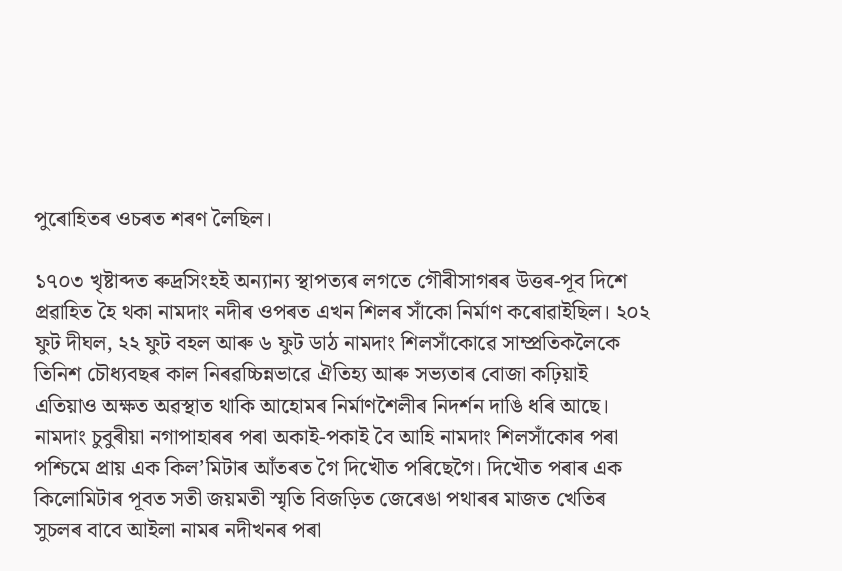পুৰোহিতৰ ওচৰত শৰণ লৈছিল।

১৭০৩ খৃষ্টাব্দত ৰুদ্ৰসিংহই অন্যান্য স্থাপত্যৰ লগতে গৌৰীসাগৰৰ উত্তৰ-পূব দিশে প্ৰৱাহিত হৈ থকা নামদাং নদীৰ ওপৰত এখন শিলৰ সাঁকো নিৰ্মাণ কৰোৱাইছিল। ২০২ ফুট দীঘল, ২২ ফুট বহল আৰু ৬ ফুট ডাঠ নামদাং শিলসাঁকোৱে সাম্প্ৰতিকলৈকে তিনিশ চৌধ্যবছৰ কাল নিৰৱচ্চিন্নভাৱে ঐতিহ্য আৰু সভ্যতাৰ বোজা কঢ়িয়াই এতিয়াও অক্ষত অৱস্থাত থাকি আহোমৰ নিৰ্মাণশৈলীৰ নিদৰ্শন দাঙি ধৰি আছে। নামদাং চুবুৰীয়া নগাপাহাৰৰ পৰা অকাই-পকাই বৈ আহি নামদাং শিলসাঁকোৰ পৰা পশ্চিমে প্ৰায় এক কিল’মিটাৰ আঁতৰত গৈ দিখৌত পৰিছেগৈ। দিখৌত পৰাৰ এক কিলোমিটাৰ পূবত সতী জয়মতী স্মৃতি বিজড়িত জেৰেঙা পথাৰৰ মাজত খেতিৰ সুচলৰ বাবে আইলা নামৰ নদীখনৰ পৰা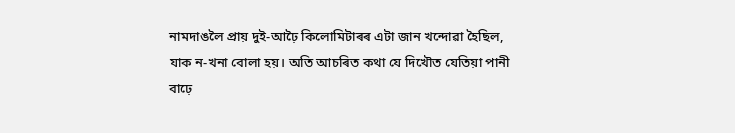নামদাঙলৈ প্ৰায় দুই-আঢ়ৈ কিলোমিটাৰৰ এটা জান খন্দোৱা হৈছিল, যাক ন-খনা বোলা হয়। অতি আচৰিত কথা যে দিখৌত যেতিয়া পানী বাঢ়ে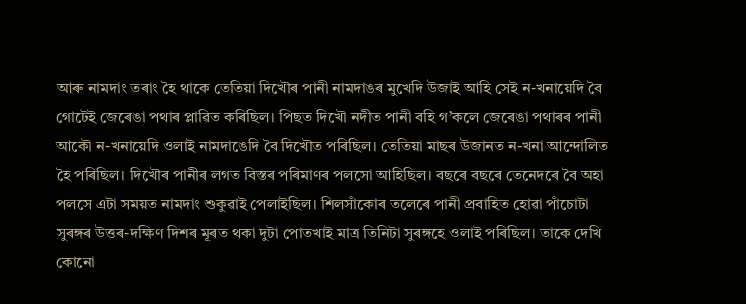আৰু নামদাং তৰাং হৈ থাকে তেতিয়া দিখৌৰ পানী নামদাঙৰ মুখেদি উজাই আহি সেই ন-খনায়েদি বৈ গোটেই জেৰেঙা পথাৰ প্লাৱিত কৰিছিল। পিছত দিখৌ নদীত পানী বহি গ’কলে জেৰেঙা পথাৰৰ পানী আকৌ ন-খনায়েদি ওলাই নামদাঙেদি বৈ দিখৌত পৰিছিল। তেতিয়া মাছৰ উজানত ন-খনা আন্দোলিত হৈ পৰিছিল। দিখৌৰ পানীৰ লগত বিস্তৰ পৰিমাণৰ পলসো আহিছিল। বছৰে বছৰে তেনেদৰে বৈ অহা পলসে এটা সময়ত নামদাং শুকুৱাই পেলাইছিল। শিলসাঁকোৰ তলেৰে পানী প্ৰবাহিত হোৱা পাঁচোটা সুৰঙ্গৰ উত্তৰ-দক্ষিণ দিশৰ মূৰত থকা দুটা পোতখাই মাত্ৰ তিনিটা সুৰঙ্গহে ওলাই পৰিছিল। তাকে দেখি কোনো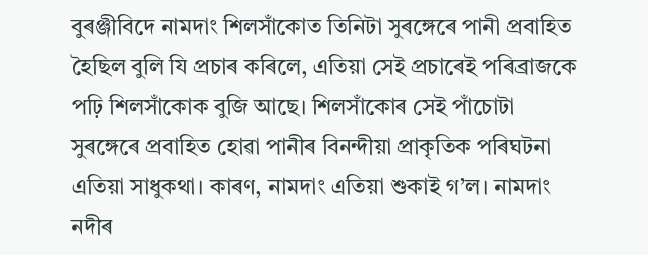বুৰঞ্জীবিদে নামদাং শিলসাঁকোত তিনিটা সুৰঙ্গেৰে পানী প্ৰবাহিত হৈছিল বুলি যি প্ৰচাৰ কৰিলে, এতিয়া সেই প্ৰচাৰেই পৰিব্ৰাজকে পঢ়ি শিলসাঁকোক বুজি আছে। শিলসাঁকোৰ সেই পাঁচোটা সুৰঙ্গেৰে প্ৰবাহিত হোৱা পানীৰ বিনন্দীয়া প্ৰাকৃতিক পৰিঘটনা এতিয়া সাধুকথা। কাৰণ, নামদাং এতিয়া শুকাই গ’ল। নামদাং নদীৰ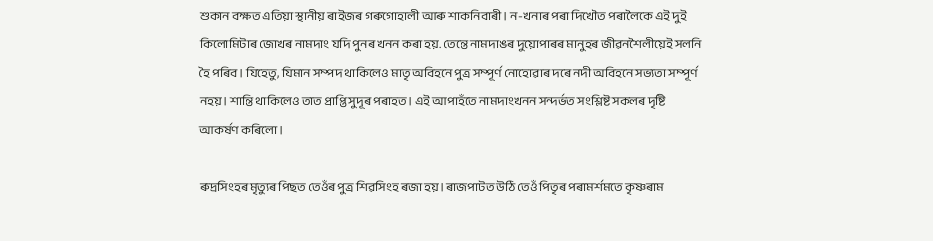শুকান বক্ষত এতিয়া স্থানীয় ৰাইজৰ গৰুগোহালী আৰু শাকনিবাৰী। ন-খনাৰ পৰা দিখৌত পৰালৈকে এই দুই কিলোমিটাৰ জোখৰ নামদাং যদি পুনৰ খনন কৰা হয়. তেন্তে নামদাঙৰ দুয়োপাৰৰ মানুহৰ জীৱনশৈলীয়েই সলনি হৈ পৰিব। যিহেতু, যিমান সম্পদ থাকিলেও মাতৃ অবিহনে পুত্ৰ সম্পূৰ্ণ নোহোৱাৰ দৰে নদী অবিহনে সভ্যতা সম্পূৰ্ণ নহয়। শান্তি থাকিলেও তাত প্ৰাপ্তি সুদূৰ পৰাহত। এই আপাহঁতে নামদাংখনন সন্দৰ্ভত সংশ্লিষ্ট সকলৰ দৃষ্টি আকৰ্ষণ কৰিলো।

ৰুদ্ৰসিংহৰ মৃত্যুৰ পিছত তেওঁৰ পুত্ৰ শিৱসিংহ ৰজা হয়। ৰাজপাটত উঠি তেওঁ পিতৃৰ পৰামৰ্শমতে কৃষ্ণৰাম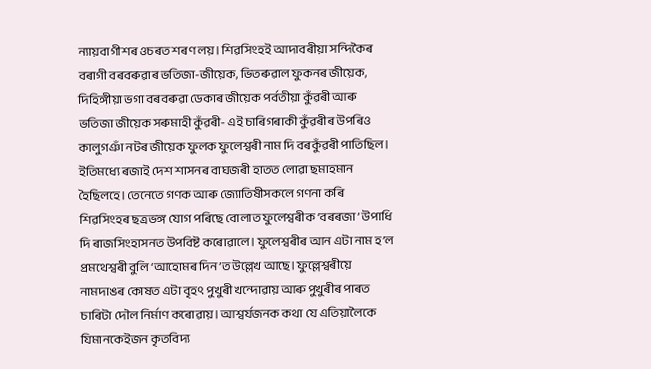ন্যায়বাগীশৰ ওচৰত শৰণ লয়। শিৱসিংহই আদাবৰীয়া সন্দিকৈৰ বৰাগী বৰবৰুৱাৰ ভতিজা-জীয়েক, ভিতৰুৱাল ফুকনৰ জীয়েক, দিহিঙ্গীয়া ভগা বৰবৰুৱা ডেকাৰ জীয়েক পৰ্বতীয়া কুঁৱৰী আৰু ভতিজা জীয়েক সৰুমাহী কুঁৱৰী- এই চাৰিগৰাকী কুঁৱৰীৰ উপৰিও কালুগঞাঁ নটৰ জীয়েক ফুলক ফুলেশ্বৰী নাম দি বৰকুঁৱৰী পাতিছিল। ইতিমধ্যে ৰজাই দেশ শাসনৰ বাঘজৰী হাতত লোৱা ছমাহমান হৈছিলহে। তেনেতে গণক আৰু জ্যোতিষীসকলে গণনা কৰি শিৱসিংহৰ ছত্ৰভঙ্গ যোগ পৰিছে বোলাত ফুলেশ্বৰীক ‘বৰৰজা’ উপাধি দি ৰাজসিংহাসনত উপবিষ্ট কৰোৱালে। ফুলেশ্বৰীৰ আন এটা নাম হ’ল প্ৰমথেশ্বৰী বুলি ‘আহোমৰ দিন’ত উল্লেখ আছে। ফুল্লেশ্বৰীয়ে নামদাঙৰ কোষত এটা বৃহৎ পুখুৰী খন্দোৱায় আৰু পুখুৰীৰ পাৰত চাৰিটা দৌল নিৰ্মাণ কৰোৱায়। আশ্বৰ্যজনক কথা যে এতিয়ালৈকে যিমানকেইজন কৃতবিদ্য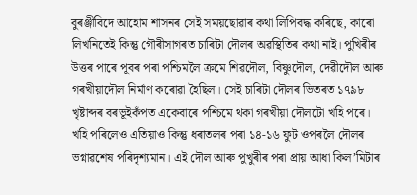বুৰঞ্জীবিদে আহোম শাসনৰ সেই সময়ছোৱাৰ কথা লিপিবদ্ধ কৰিছে, কাৰো লিখনিতেই কিন্তু গৌৰীসাগৰত চাৰিটা দৌলৰ অৱস্থিতিৰ কথা নাই। পুখিৰীৰ উত্তৰ পাৰে পূবৰ পৰা পশ্চিমলৈ ক্ৰমে শিৱদৌল, বিষ্ণুদৌল, দেৱীদৌল আৰু গৰখীয়াদৌল নিৰ্মাণ কৰোৱা হৈছিল। সেই চাৰিটা দৌলৰ ভিতৰত ১৭৯৮ খৃষ্টাব্দৰ বৰভূইকঁপত একেবাৰে পশ্চিমে থকা গৰখীয়া দৌলটো খহি পৰে। খহি পৰিলেও এতিয়াও কিন্তু ধৰাতলৰ পৰা ১৪-১৬ ফুট ওপৰলৈ দৌলৰ ভগ্নাৱশেষ পৰিদৃশ্যমান। এই দৌল আৰু পুখুৰীৰ পৰা প্ৰায় আধা কিল’মিটাৰ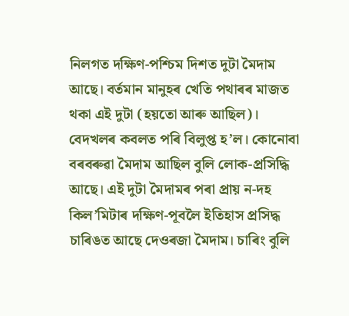নিলগত দক্ষিণ-পশ্চিম দিশত দুটা মৈদাম আছে। বৰ্তমান মানুহৰ খেতি পথাৰৰ মাজত থকা এই দুটা (হয়তো আৰু আছিল)। বেদখলৰ কবলত পৰি বিলুপ্ত হ’ল। কোনোবা বৰবৰুৱা মৈদাম আছিল বুলি লোক-প্ৰসিদ্ধি আছে। এই দুটা মৈদামৰ পৰা প্ৰায় ন-দহ কিল’মিটাৰ দক্ষিণ-পূবলৈ ইতিহাস প্ৰসিদ্ধ চাৰিঙত আছে দেওৰজা মৈদাম। চাৰিং বুলি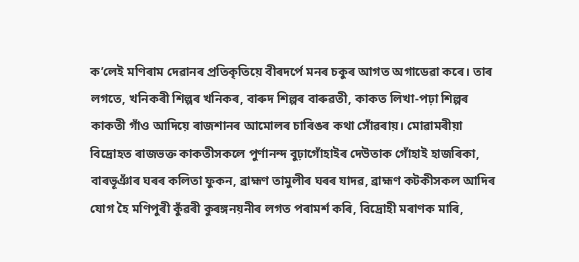ক’লেই মণিৰাম দেৱানৰ প্ৰতিকৃতিয়ে বীৰদৰ্পে মনৰ চকুৰ আগত অগাডেৱা কৰে। তাৰ লগতে, খনিকৰী শিল্পৰ খনিকৰ, বাৰুদ শিল্পৰ বাৰুৱতী, কাকত লিখা-পঢ়া শিল্পৰ কাকতী গাঁও আদিয়ে ৰাজশানৰ আমোলৰ চাৰিঙৰ কথা সোঁৱৰায়। মোৱামৰীয়া বিদ্ৰোহত ৰাজভক্ত কাকতীসকলে পুৰ্ণানন্দ বুঢ়াগোঁহাইৰ দেউতাক গোঁহাই হাজৰিকা, বাৰভূঞাঁৰ ঘৰৰ কলিতা ফুকন, ব্ৰাহ্মণ তামুলীৰ ঘৰৰ যাদৱ, ব্ৰাহ্মণ কটকীসকল আদিৰ যোগ হৈ মণিপুৰী কুঁৱৰী কুৰঙ্গনয়নীৰ লগত পৰামৰ্শ কৰি, বিদ্ৰোহী মৰাণক মাৰি,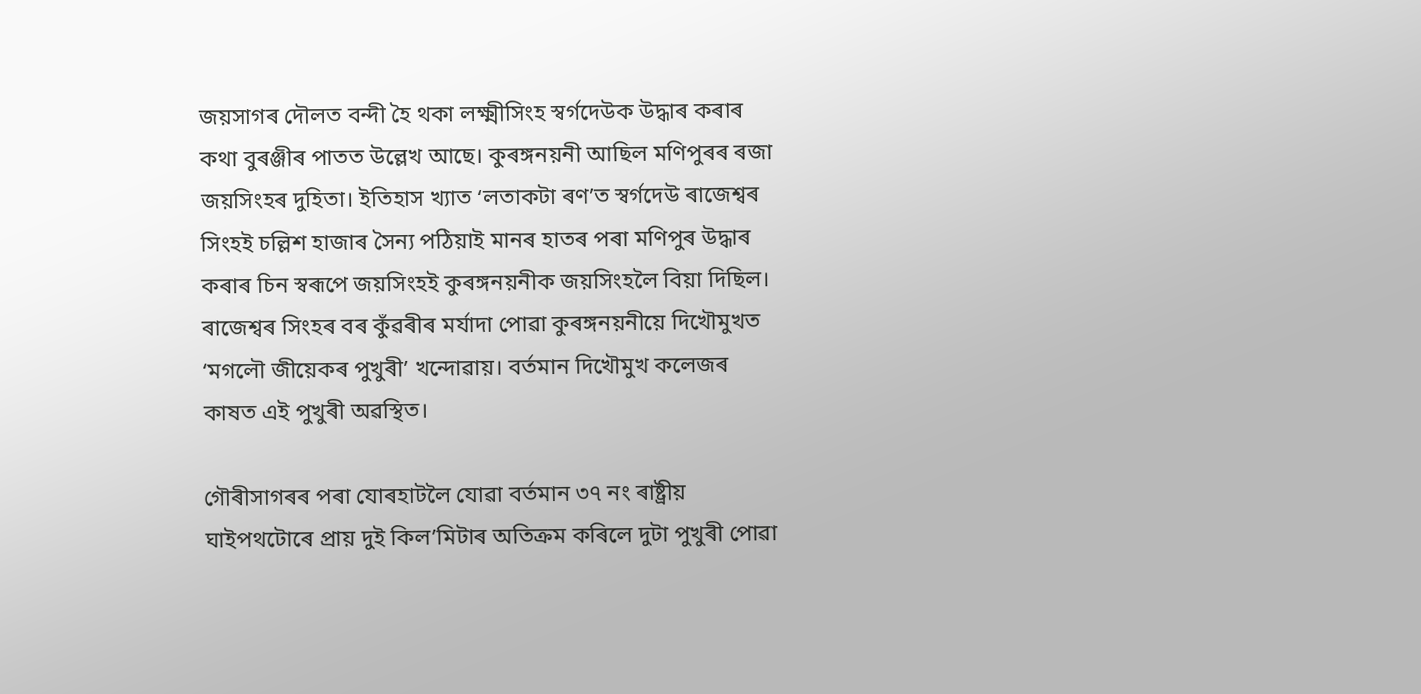জয়সাগৰ দৌলত বন্দী হৈ থকা লক্ষ্মীসিংহ স্বৰ্গদেউক উদ্ধাৰ কৰাৰ কথা বুৰঞ্জীৰ পাতত উল্লেখ আছে। কুৰঙ্গনয়নী আছিল মণিপুৰৰ ৰজা জয়সিংহৰ দুহিতা। ইতিহাস খ্যাত ‘লতাকটা ৰণ’ত স্বৰ্গদেউ ৰাজেশ্বৰ সিংহই চল্লিশ হাজাৰ সৈন্য পঠিয়াই মানৰ হাতৰ পৰা মণিপুৰ উদ্ধাৰ কৰাৰ চিন স্বৰূপে জয়সিংহই কুৰঙ্গনয়নীক জয়সিংহলৈ বিয়া দিছিল। ৰাজেশ্বৰ সিংহৰ বৰ কুঁৱৰীৰ মৰ্যাদা পোৱা কুৰঙ্গনয়নীয়ে দিখৌমুখত ‘মগলৌ জীয়েকৰ পুখুৰী’ খন্দোৱায়। বৰ্তমান দিখৌমুখ কলেজৰ কাষত এই পুখুৰী অৱস্থিত।

গৌৰীসাগৰৰ পৰা যোৰহাটলৈ যোৱা বৰ্তমান ৩৭ নং ৰাষ্ট্ৰীয় ঘাইপথটোৰে প্ৰায় দুই কিল’মিটাৰ অতিক্ৰম কৰিলে দুটা পুখুৰী পোৱা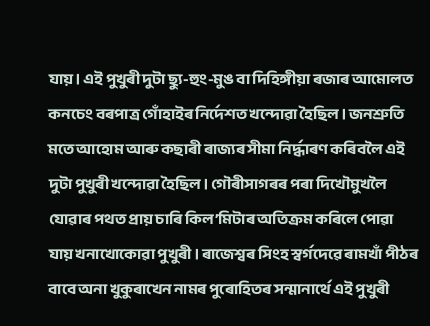যায়। এই পুখুৰী দুটা ছ্যু-হুং-মুঙ বা দিহিঙ্গীয়া ৰজাৰ আমোলত কনচেং বৰপাত্ৰ গোঁহাইৰ নিৰ্দেশত খন্দোৱা হৈছিল। জনশ্ৰুতি মতে আহোম আৰু কছাৰী ৰাজ্যৰ সীমা নিৰ্দ্ধাৰণ কৰিবলৈ এই দুটা পুখুৰী খন্দোৱা হৈছিল। গৌৰীসাগৰৰ পৰা দিখৌমুখলৈ যোৱাৰ পথত প্ৰায় চাৰি কিল’মিটাৰ অতিক্ৰম কৰিলে পোৱা যায় খনাখোকোৱা পুখুৰী। ৰাজেশ্বৰ সিংহ স্বৰ্গদেৱে ৰামখাঁ পীঠৰ বাবে অনা খুকুৰাখেন নামৰ পুৰোহিতৰ সন্মানাৰ্থে এই পুখুৰী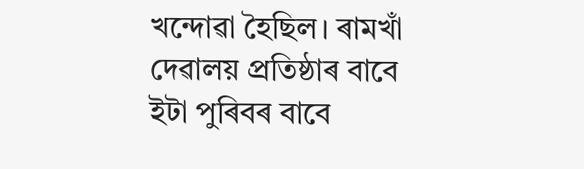খন্দোৱা হৈছিল। ৰামখাঁ দেৱালয় প্ৰতিষ্ঠাৰ বাবে ইটা পুৰিবৰ বাবে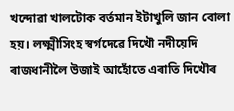খন্দোৱা খালটোক বৰ্তমান ইটাখুলি জান বোলা হয়। লক্ষ্মীসিংহ স্বৰ্গদেৱে দিখৌ নদীয়েদি ৰাজধানীলৈ উজাই আহোঁতে এৰাতি দিখৌৰ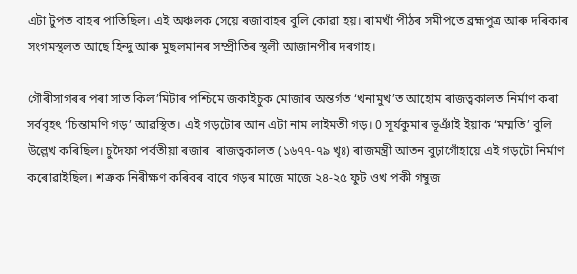এটা টুপত বাহৰ পাতিছিল। এই অঞ্চলক সেয়ে ৰজাবাহৰ বুলি কোৱা হয়। ৰামখাঁ পীঠৰ সমীপতে ব্ৰহ্মপুত্ৰ আৰু দৰিকাৰ সংগমস্থলত আছে হিন্দু আৰু মুছলমানৰ সম্প্ৰীতিৰ স্থলী আজানপীৰ দৰগাহ।

গৌৰীসাগৰৰ পৰা সাত কিল’মিটাৰ পশ্চিমে জকাইচুক মোজাৰ অন্তৰ্গত ‘খনামুখ’ত আহোম ৰাজত্বকালত নিৰ্মাণ কৰা সৰ্ববৃহৎ ‘চিন্তামণি গড়’ আৱস্থিত। এই গড়টোৰ আন এটা নাম লাইমতী গড়। 0 সূৰ্যকুমাৰ ভূঞাঁই ইয়াক ‘মম্মতি’ বুলি উল্লেখ কৰিছিল। চুদৈফা পৰ্বতীয়া ৰজাৰ  ৰাজত্বকালত (১৬৭৭-৭৯ খৃঃ) ৰাজমন্ত্ৰী আতন বুঢ়াগোঁহায়ে এই গড়টো নিৰ্মাণ কৰোৱাইছিল। শত্ৰুক নিৰীক্ষণ কৰিবৰ বাবে গড়ৰ মাজে মাজে ২৪-২৫ ফুট ওখ পকী গম্বুজ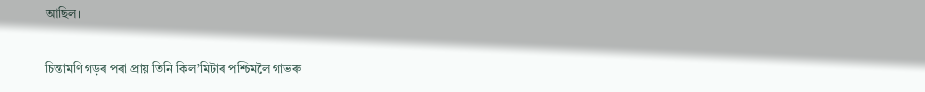আছিল।

চিন্তামণি গড়ৰ পৰা প্ৰায় তিনি কিল’মিটাৰ পশ্চিমলৈ গাভৰু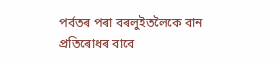পৰ্বতৰ পৰা বৰলুইতলৈকে বান প্ৰতিৰোধৰ বাবে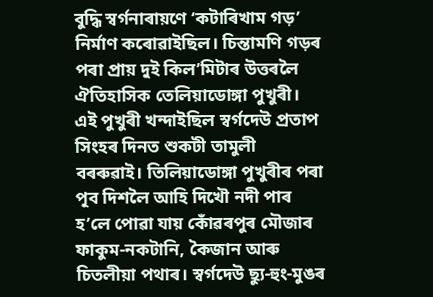বুদ্ধি স্বৰ্গনাৰায়ণে ‘কটাৰিখাম গড়’ নিৰ্মাণ কৰোৱাইছিল। চিন্তামণি গড়ৰ পৰা প্ৰায় দুই কিল’মিটাৰ উত্তৰলৈ ঐতিহাসিক তেলিয়াডোঙ্গা পুখুৰী। এই পুখুৰী খন্দাইছিল স্বৰ্গদেউ প্ৰতাপ সিংহৰ দিনত শুকটী তামুলী বৰৰুৱাই। তিলিয়াডোঙ্গা পুখুৰীৰ পৰা পূব দিশলৈ আহি দিখৌ নদী পাৰ হ’লে পোৱা যায় কোঁৱৰপুৰ মৌজাৰ ফাকুম-নকটানি, কৈজান আৰু চিতলীয়া পথাৰ। স্বৰ্গদেউ ছ্যু-হুং-মুঙৰ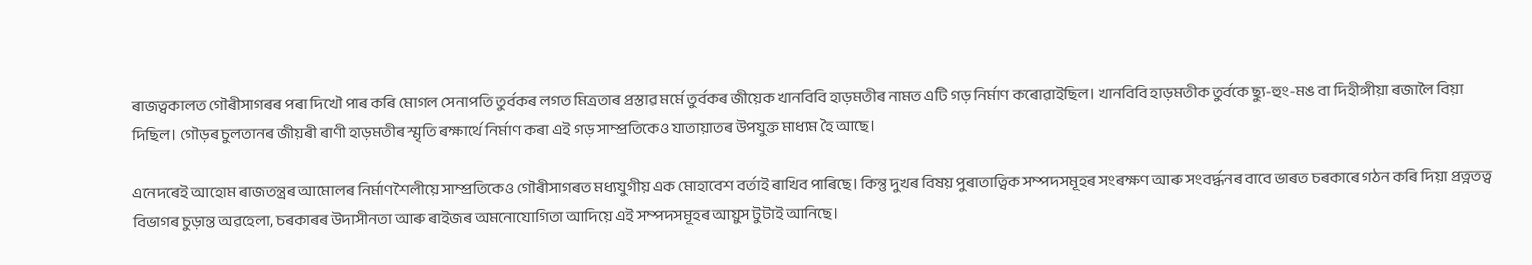ৰাজত্বকালত গৌৰীসাগৰৰ পৰা দিখৌ পাৰ কৰি মোগল সেনাপতি তুৰ্বকৰ লগত মিত্ৰতাৰ প্ৰস্তাৱ মৰ্মে তুৰ্বকৰ জীয়েক খানবিবি হাড়মতীৰ নামত এটি গড় নিৰ্মাণ কৰোৱাইছিল। খানবিবি হাড়মতীক তুৰ্বকে ছ্যু-হুং-মঙ বা দিহীঙ্গীয়া ৰজালৈ বিয়া দিছিল। গৌড়ৰ চুলতানৰ জীয়ৰী ৰাণী হাড়মতীৰ স্মৃতি ৰক্ষাৰ্থে নিৰ্মাণ কৰা এই গড় সাম্প্ৰতিকেও যাতায়াতৰ উপযুক্ত মাধ্যম হৈ আছে।

এনেদৰেই আহোম ৰাজতন্ত্ৰৰ আমোলৰ নিৰ্মাণশৈলীয়ে সাম্প্ৰতিকেও গৌৰীসাগৰত মধ্যযুগীয় এক মোহাবেশ বৰ্তাই ৰাখিব পাৰিছে। কিন্তু দুখৰ বিষয় পুৰাতাত্বিক সম্পদসমূহৰ সংৰক্ষণ আৰু সংবৰ্দ্ধনৰ বাবে ভাৰত চৰকাৰে গঠন কৰি দিয়া প্ৰত্নতত্ব বিভাগৰ চুড়ান্ত অৱহেলা, চৰকাৰৰ উদাসীনতা আৰু ৰাইজৰ অমনোযোগিতা আদিয়ে এই সম্পদসমূহৰ আয়ুস টুটাই আনিছে।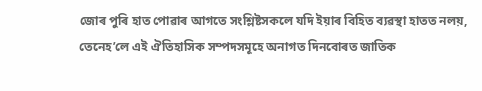জোৰ পুৰি হাত পোৱাৰ আগতে সংশ্লিষ্টসকলে যদি ইয়াৰ বিহিত ব্যৱস্থা হাতত নলয়, তেনেহ’লে এই ঐতিহাসিক সম্পদসমূহে অনাগত দিনবোৰত জাতিক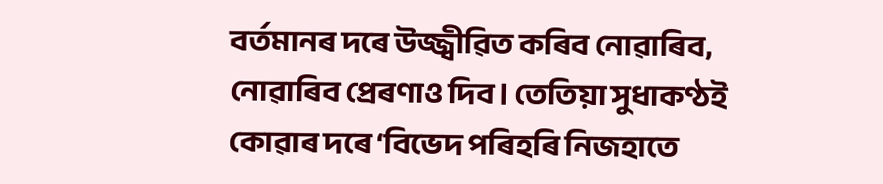বৰ্তমানৰ দৰে উজ্জ্বীৱিত কৰিব নোৱাৰিব, নোৱাৰিব প্ৰেৰণাও দিব। তেতিয়া সুধাকণ্ঠই কোৱাৰ দৰে ‘বিভেদ পৰিহৰি নিজহাতে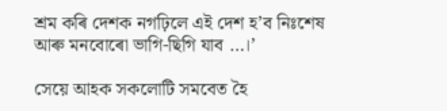শ্ৰম কৰি দেশক নগঢ়িলে এই দেশ হ’ব নিঃশেষ আৰু মনবোৰো ভাগি-ছিগি যাব …।’

সেয়ে আহক সকলোটি সমবেত হৈ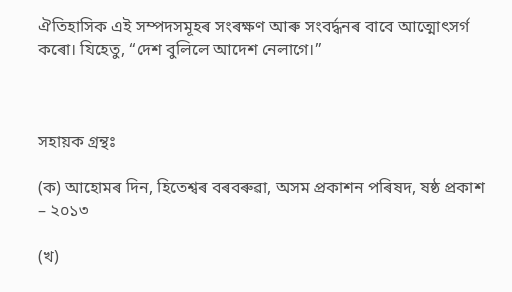ঐতিহাসিক এই সম্পদসমূহৰ সংৰক্ষণ আৰু সংবৰ্দ্ধনৰ বাবে আত্মোৎসৰ্গ কৰো। যিহেতু, “দেশ বুলিলে আদেশ নেলাগে।”



সহায়ক গ্ৰন্থঃ

(ক) আহোমৰ দিন, হিতেশ্বৰ বৰবৰুৱা, অসম প্ৰকাশন পৰিষদ, ষষ্ঠ প্ৰকাশ – ২০১৩

(খ)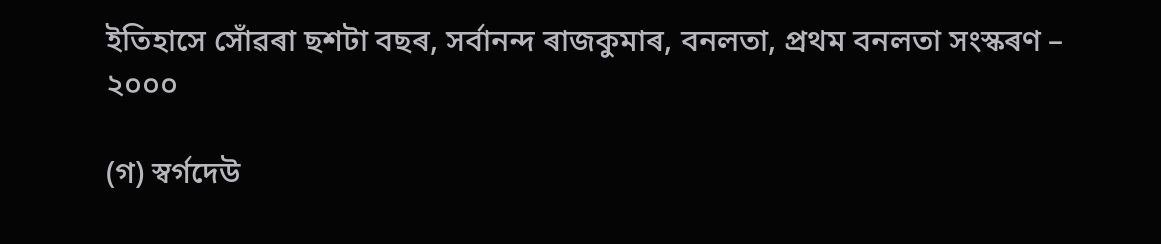ইতিহাসে সোঁৱৰা ছশটা বছৰ, সৰ্বানন্দ ৰাজকুমাৰ, বনলতা, প্ৰথম বনলতা সংস্কৰণ – ২০০০

(গ) স্বৰ্গদেউ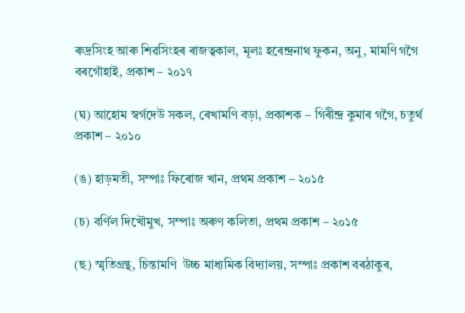ৰুদ্ৰসিংহ আৰু শিৱসিংহৰ ৰাজত্বকাল, মূলঃ হৰেন্দ্ৰনাথ ফুকন, অনু, মামণি গগৈ বৰগোঁহাই, প্ৰকাশ – ২০১৭

(ঘ) আহোম স্বৰ্গদেউ সকল, ৰেখামণি বড়া, প্ৰকাশক – গিৰীন্দ্ৰ কুমাৰ গগৈ, চতুৰ্থ প্ৰকাশ – ২০১০

(ঙ) হাড়মতী, সম্পাঃ ফিৰোজ খান, প্ৰথম প্ৰকাশ – ২০১৫

(চ) বৰ্ণিল দিখৌমুখ, সম্পাঃ অৰুণ কলিতা, প্ৰথম প্ৰকাশ – ২০১৫

(ছ) স্মৃতিগ্ৰন্থ, চিন্তামণি  উচ্চ মাধ্যমিক বিদ্যালয়, সম্পাঃ প্ৰকাশ বৰঠাকুৰ,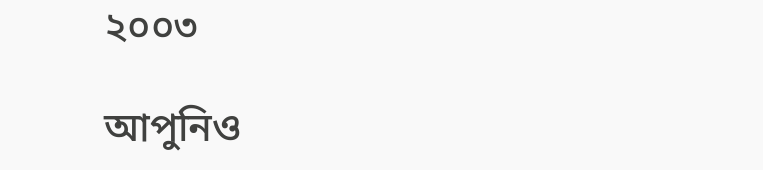২০০৩

আপুনিও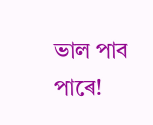ভাল পাব পাৰে!